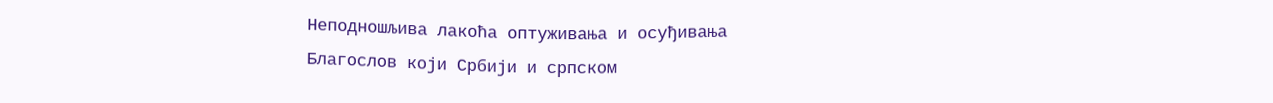Неподношљива лакоћа оптуживања и осуђивања
Благослов који Србији и српском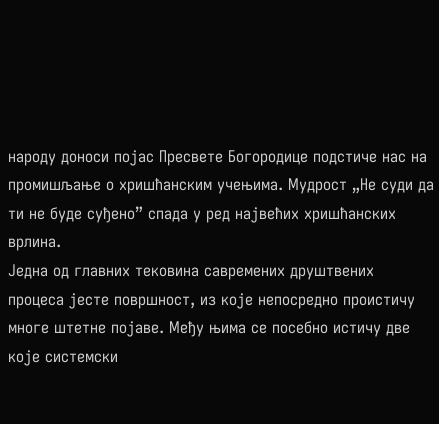народу доноси појас Пресвете Богородице подстиче нас на промишљање о хришћанским учењима. Мудрост „Не суди да ти не буде суђено” спада у ред највећих хришћанских врлина.
Једна од главних тековина савремених друштвених процеса јесте површност, из које непосредно проистичу многе штетне појаве. Међу њима се посебно истичу две које системски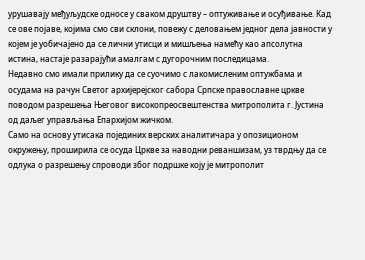урушавају међуљудске односе у сваком друштву – оптуживање и осуђивање. Кад се ове појаве, којима смо сви склони, повежу с деловањем једног дела јавности у којем је уобичајено да се лични утисци и мишљења намећу као апсолутна истина, настаје разарајући амалгам с дугорочним последицама.
Недавно смо имали прилику да се суочимо с лакомисленим оптужбама и осудама на рачун Светог архијерејског сабора Српске православне цркве поводом разрешења Његовог високопреосвештенства митрополита г. Јустина од даљег управљања Епархијом жичком.
Само на основу утисака појединих верских аналитичара у опозиционом окружењу, проширила се осуда Цркве за наводни реваншизам, уз тврдњу да се одлука о разрешењу спроводи због подршке коју је митрополит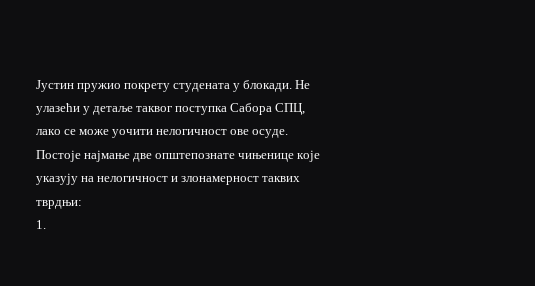Јустин пружио покрету студената у блокади. Не улазећи у детаље таквог поступка Сабора СПЦ, лако се може уочити нелогичност ове осуде. Постоје најмање две општепознате чињенице које указују на нелогичност и злонамерност таквих тврдњи:
1.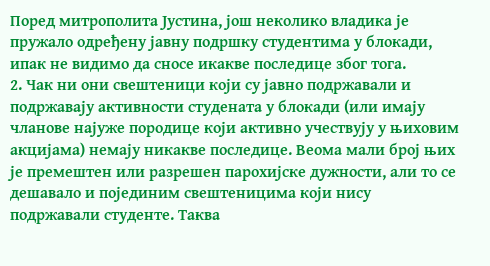Поред митрополита Јустина, још неколико владика је пружало одређену јавну подршку студентима у блокади, ипак не видимо да сносе икакве последице због тога.
2. Чак ни они свештеници који су јавно подржавали и подржавају активности студената у блокади (или имају чланове најуже породице који активно учествују у њиховим акцијама) немају никакве последице. Веома мали број њих је премештен или разрешен парохијске дужности, али то се дешавало и појединим свештеницима који нису подржавали студенте. Таква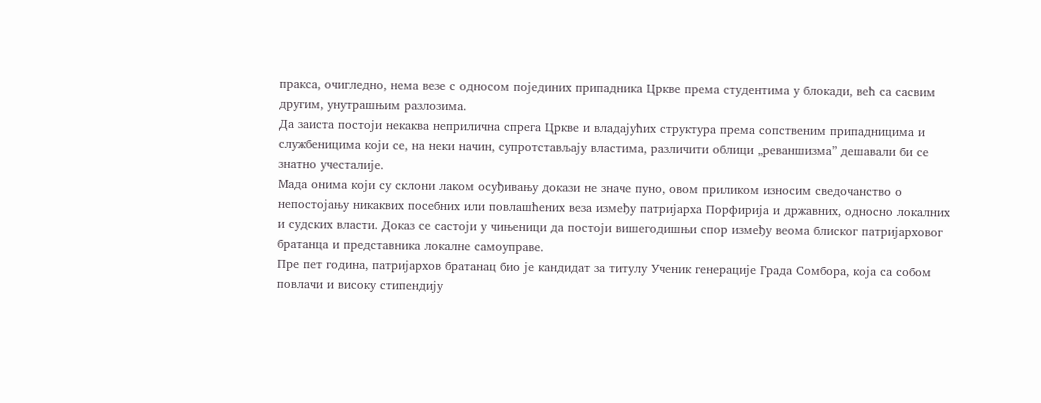пракса, очигледно, нема везе с односом појединих припадника Цркве према студентима у блокади, већ са сасвим другим, унутрашњим разлозима.
Да заиста постоји некаква неприлична спрега Цркве и владајућих структура према сопственим припадницима и службеницима који се, на неки начин, супротстављају властима, различити облици „реваншизма” дешавали би се знатно учесталије.
Мада онима који су склони лаком осуђивању докази не значе пуно, овом приликом износим сведочанство о непостојању никаквих посебних или повлашћених веза између патријарха Порфирија и државних, односно локалних и судских власти. Доказ се састоји у чињеници да постоји вишегодишњи спор између веома блиског патријарховог братанца и представника локалне самоуправе.
Пре пет година, патријархов братанац био је кандидат за титулу Ученик генерације Града Сомбора, која са собом повлачи и високу стипендију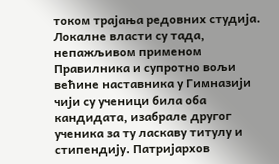током трајања редовних студија. Локалне власти су тада, непажљивом применом Правилника и супротно вољи већине наставника у Гимназији чији су ученици била оба кандидата, изабрале другог ученика за ту ласкаву титулу и стипендију. Патријархов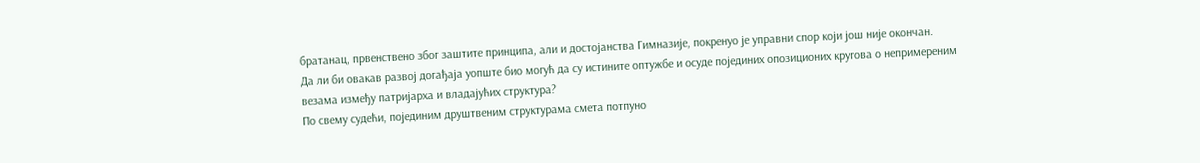братанац, првенствено због заштите принципа, али и достојанства Гимназије, покренуо је управни спор који још није окончан.
Да ли би овакав развој догађаја уопште био могућ да су истините оптужбе и осуде појединих опозиционих кругова о непримереним везама између патријарха и владајућих структура?
По свему судећи, појединим друштвеним структурама смета потпуно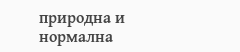природна и нормална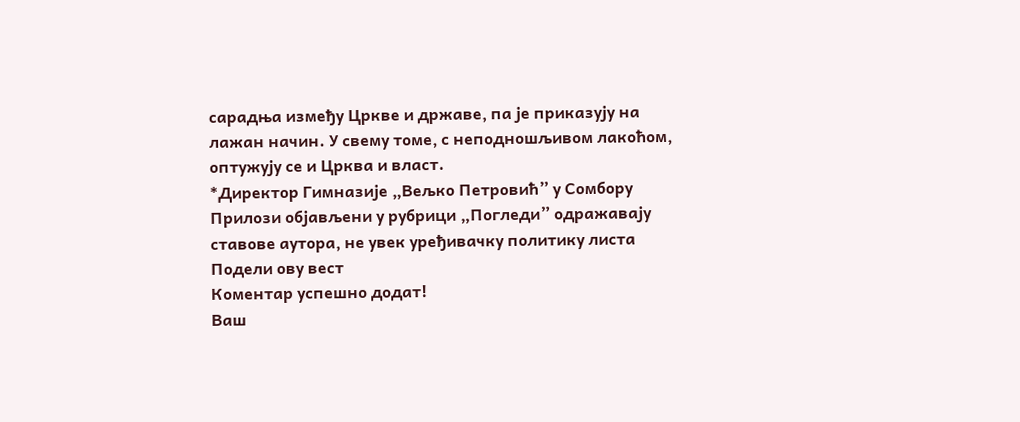сарадња између Цркве и државе, па је приказују на лажан начин. У свему томе, с неподношљивом лакоћом, оптужују се и Црква и власт.
*Директор Гимназије „Вељко Петровић” у Сомбору
Прилози објављени у рубрици „Погледи” одражавају ставове аутора, не увек уређивачку политику листа
Подели ову вест
Комeнтар успeшно додат!
Ваш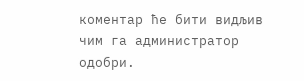комeнтар ћe бити видљив чим га администратор одобри.